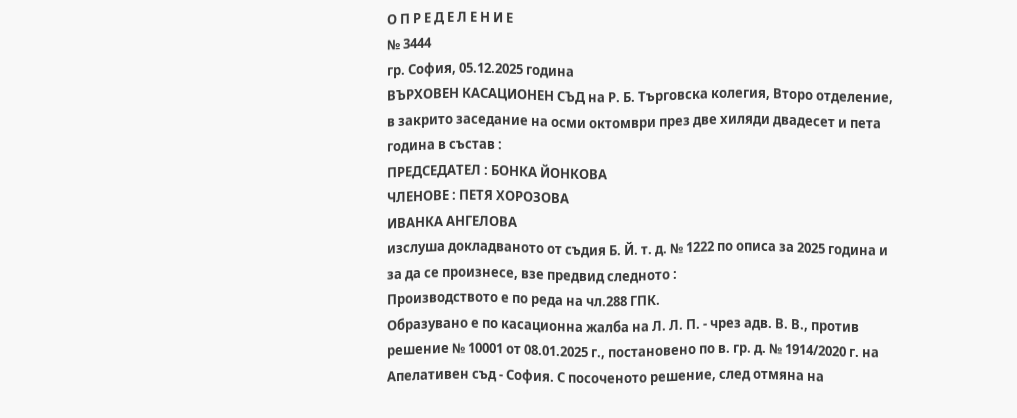О П Р Е Д Е Л Е Н И Е
№ 3444
гр. София, 05.12.2025 година
ВЪРХОВЕН КАСАЦИОНЕН СЪД на Р. Б. Търговска колегия, Второ отделение, в закрито заседание на осми октомври през две хиляди двадесет и пета година в състав :
ПРЕДСЕДАТЕЛ : БОНКА ЙОНКОВА
ЧЛЕНОВЕ : ПЕТЯ ХОРОЗОВА
ИВАНКА АНГЕЛОВА
изслуша докладваното от съдия Б. Й. т. д. № 1222 по описа за 2025 година и за да се произнесе, взе предвид следното :
Производството е по реда на чл.288 ГПК.
Образувано е по касационна жалба на Л. Л. П. - чрез адв. В. В., против решение № 10001 от 08.01.2025 г., постановено по в. гр. д. № 1914/2020 г. на Апелативен съд - София. С посоченото решение, след отмяна на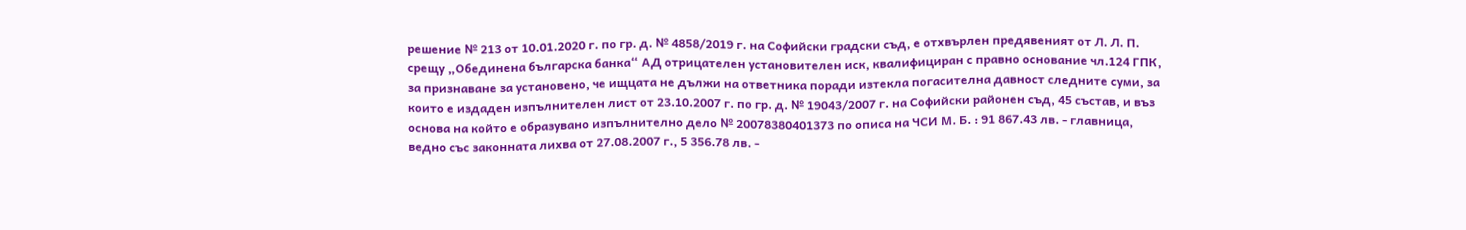решение № 213 от 10.01.2020 г. по гр. д. № 4858/2019 г. на Софийски градски съд, е отхвърлен предявеният от Л. Л. П. срещу „Обединена българска банка“ АД отрицателен установителен иск, квалифициран с правно основание чл.124 ГПК, за признаване за установено, че ищцата не дължи на ответника поради изтекла погасителна давност следните суми, за които е издаден изпълнителен лист от 23.10.2007 г. по гр. д. № 19043/2007 г. на Софийски районен съд, 45 състав, и въз основа на който е образувано изпълнително дело № 20078380401373 по описа на ЧСИ М. Б. : 91 867.43 лв. - главница, ведно със законната лихва от 27.08.2007 г., 5 356.78 лв. -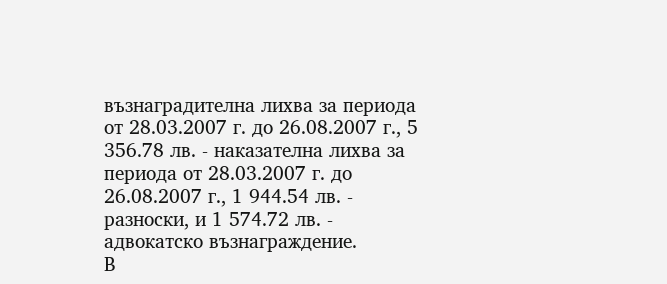възнаградителна лихва за периода от 28.03.2007 г. до 26.08.2007 г., 5 356.78 лв. - наказателна лихва за периода от 28.03.2007 г. до 26.08.2007 г., 1 944.54 лв. - разноски, и 1 574.72 лв. - адвокатско възнаграждение.
В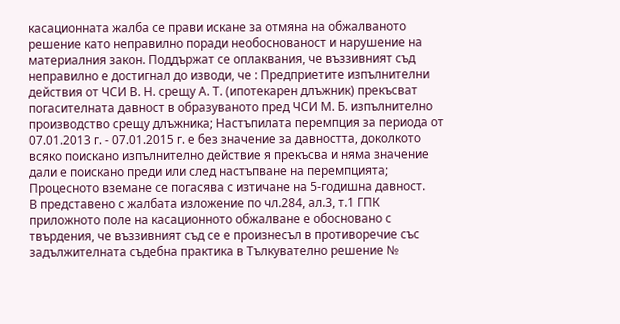касационната жалба се прави искане за отмяна на обжалваното решение като неправилно поради необоснованост и нарушение на материалния закон. Поддържат се оплаквания, че въззивният съд неправилно е достигнал до изводи, че : Предприетите изпълнителни действия от ЧСИ В. Н. срещу А. Т. (ипотекарен длъжник) прекъсват погасителната давност в образуваното пред ЧСИ М. Б. изпълнително производство срещу длъжника; Настъпилата перемпция за периода от 07.01.2013 г. - 07.01.2015 г. е без значение за давността, доколкото всяко поискано изпълнително действие я прекъсва и няма значение дали е поискано преди или след настъпване на перемпцията; Процесното вземане се погасява с изтичане на 5-годишна давност.
В представено с жалбата изложение по чл.284, ал.3, т.1 ГПК приложното поле на касационното обжалване е обосновано с твърдения, че въззивният съд се е произнесъл в противоречие със задължителната съдебна практика в Тълкувателно решение №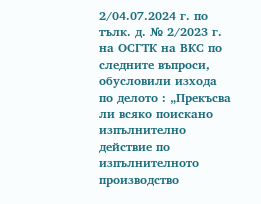2/04.07.2024 г. по тълк. д. № 2/2023 г. на ОСГТК на ВКС по следните въпроси, обусловили изхода по делото : „Прекъсва ли всяко поискано изпълнително действие по изпълнителното производство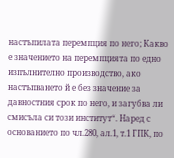настъпилата перемпция по него; Какво е значението на перемпцията по едно изпълнително производство, ако настъпването й е без значение за давностния срок по него, и загубва ли смисъла си този институт“. Наред с основанието по чл.280, ал.1, т.1 ГПК, по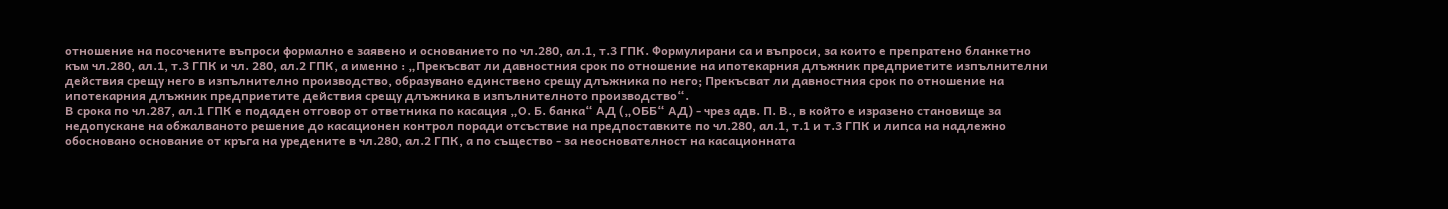отношение на посочените въпроси формално е заявено и основанието по чл.280, ал.1, т.3 ГПК. Формулирани са и въпроси, за които е препратено бланкетно към чл.280, ал.1, т.3 ГПК и чл. 280, ал.2 ГПК, а именно : „Прекъсват ли давностния срок по отношение на ипотекарния длъжник предприетите изпълнителни действия срещу него в изпълнително производство, образувано единствено срещу длъжника по него; Прекъсват ли давностния срок по отношение на ипотекарния длъжник предприетите действия срещу длъжника в изпълнителното производство“.
В срока по чл.287, ал.1 ГПК е подаден отговор от ответника по касация „О. Б. банка“ АД („ОББ“ АД) - чрез адв. П. В., в който е изразено становище за недопускане на обжалваното решение до касационен контрол поради отсъствие на предпоставките по чл.280, ал.1, т.1 и т.3 ГПК и липса на надлежно обосновано основание от кръга на уредените в чл.280, ал.2 ГПК, а по същество - за неоснователност на касационната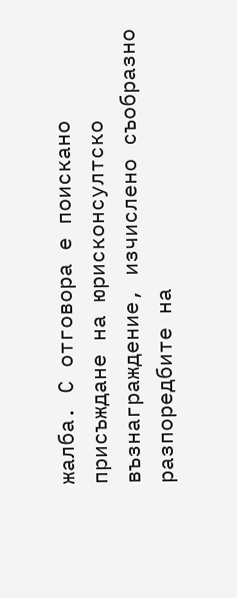жалба. С отговора е поискано присъждане на юрисконсултско възнаграждение, изчислено съобразно разпоредбите на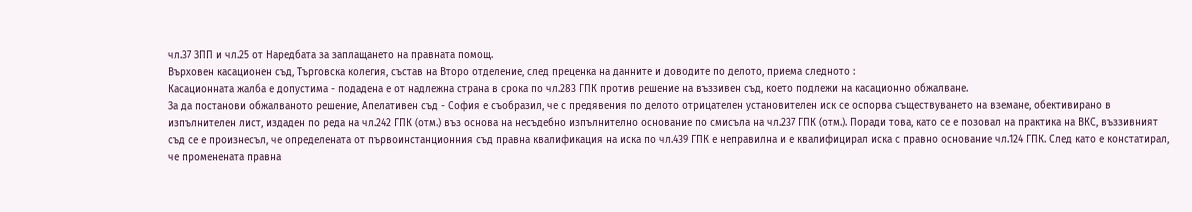чл.37 ЗПП и чл.25 от Наредбата за заплащането на правната помощ.
Върховен касационен съд, Търговска колегия, състав на Второ отделение, след преценка на данните и доводите по делото, приема следното :
Касационната жалба е допустима - подадена е от надлежна страна в срока по чл.283 ГПК против решение на въззивен съд, което подлежи на касационно обжалване.
За да постанови обжалваното решение, Апелативен съд - София е съобразил, че с предявения по делото отрицателен установителен иск се оспорва съществуването на вземане, обективирано в изпълнителен лист, издаден по реда на чл.242 ГПК (отм.) въз основа на несъдебно изпълнително основание по смисъла на чл.237 ГПК (отм.). Поради това, като се е позовал на практика на ВКС, въззивният съд се е произнесъл, че определената от първоинстанционния съд правна квалификация на иска по чл.439 ГПК е неправилна и е квалифицирал иска с правно основание чл.124 ГПК. След като е констатирал, че променената правна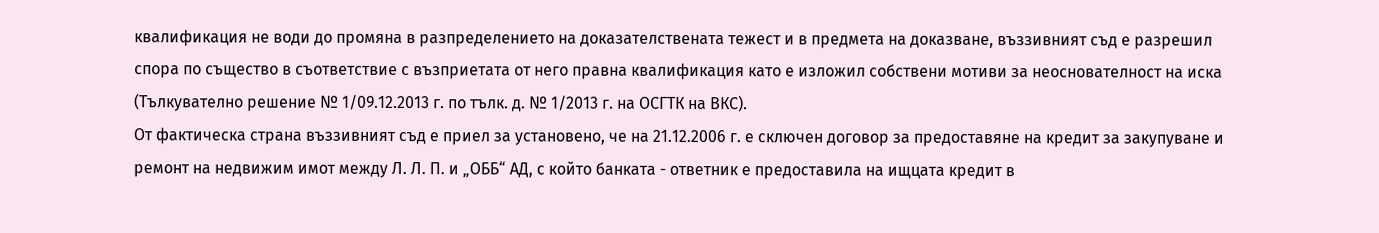квалификация не води до промяна в разпределението на доказателствената тежест и в предмета на доказване, въззивният съд е разрешил спора по същество в съответствие с възприетата от него правна квалификация като е изложил собствени мотиви за неоснователност на иска (Тълкувателно решение № 1/09.12.2013 г. по тълк. д. № 1/2013 г. на ОСГТК на ВКС).
От фактическа страна въззивният съд е приел за установено, че на 21.12.2006 г. е сключен договор за предоставяне на кредит за закупуване и ремонт на недвижим имот между Л. Л. П. и „ОББ“ АД, с който банката - ответник е предоставила на ищцата кредит в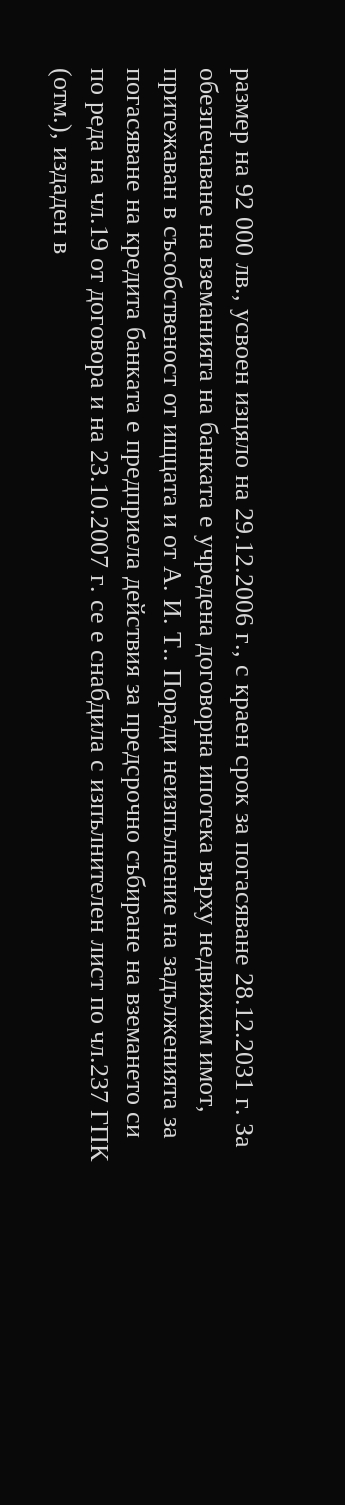размер на 92 000 лв., усвоен изцяло на 29.12.2006 г., с краен срок за погасяване 28.12.2031 г. За обезпечаване на вземанията на банката е учредена договорна ипотека върху недвижим имот, притежаван в съсобственост от ищцата и от А. И. Т.. Поради неизпълнение на задълженията за погасяване на кредита банката е предприела действия за предсрочно събиране на вземането си по реда на чл.19 от договора и на 23.10.2007 г. се е снабдила с изпълнителен лист по чл.237 ГПК (отм.), издаден в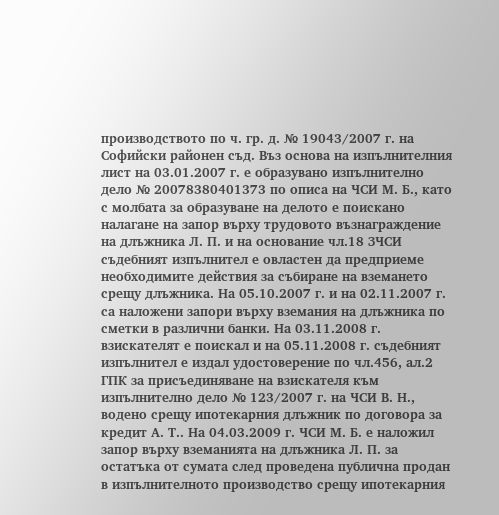производството по ч. гр. д. № 19043/2007 г. на Софийски районен съд. Въз основа на изпълнителния лист на 03.01.2007 г. е образувано изпълнително дело № 20078380401373 по описа на ЧСИ М. Б., като с молбата за образуване на делото е поискано налагане на запор върху трудовото възнаграждение на длъжника Л. П. и на основание чл.18 ЗЧСИ съдебният изпълнител е овластен да предприеме необходимите действия за събиране на вземането срещу длъжника. На 05.10.2007 г. и на 02.11.2007 г. са наложени запори върху вземания на длъжника по сметки в различни банки. На 03.11.2008 г. взискателят е поискал и на 05.11.2008 г. съдебният изпълнител е издал удостоверение по чл.456, ал.2 ГПК за присъединяване на взискателя към изпълнително дело № 123/2007 г. на ЧСИ В. Н., водено срещу ипотекарния длъжник по договора за кредит А. Т.. На 04.03.2009 г. ЧСИ М. Б. е наложил запор върху вземанията на длъжника Л. П. за остатъка от сумата след проведена публична продан в изпълнителното производство срещу ипотекарния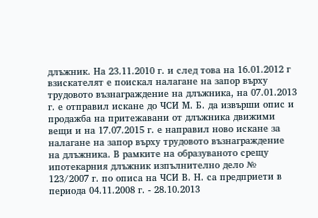длъжник. На 23.11.2010 г. и след това на 16.01.2012 г взискателят е поискал налагане на запор върху трудовото възнаграждение на длъжника, на 07.01.2013 г. е отправил искане до ЧСИ М. Б. да извърши опис и продажба на притежавани от длъжника движими вещи и на 17.07.2015 г. е направил ново искане за налагане на запор върху трудовото възнаграждение на длъжника. В рамките на образуваното срещу ипотекарния длъжник изпълнително дело № 123/2007 г. по описа на ЧСИ В. Н. са предприети в периода 04.11.2008 г. - 28.10.2013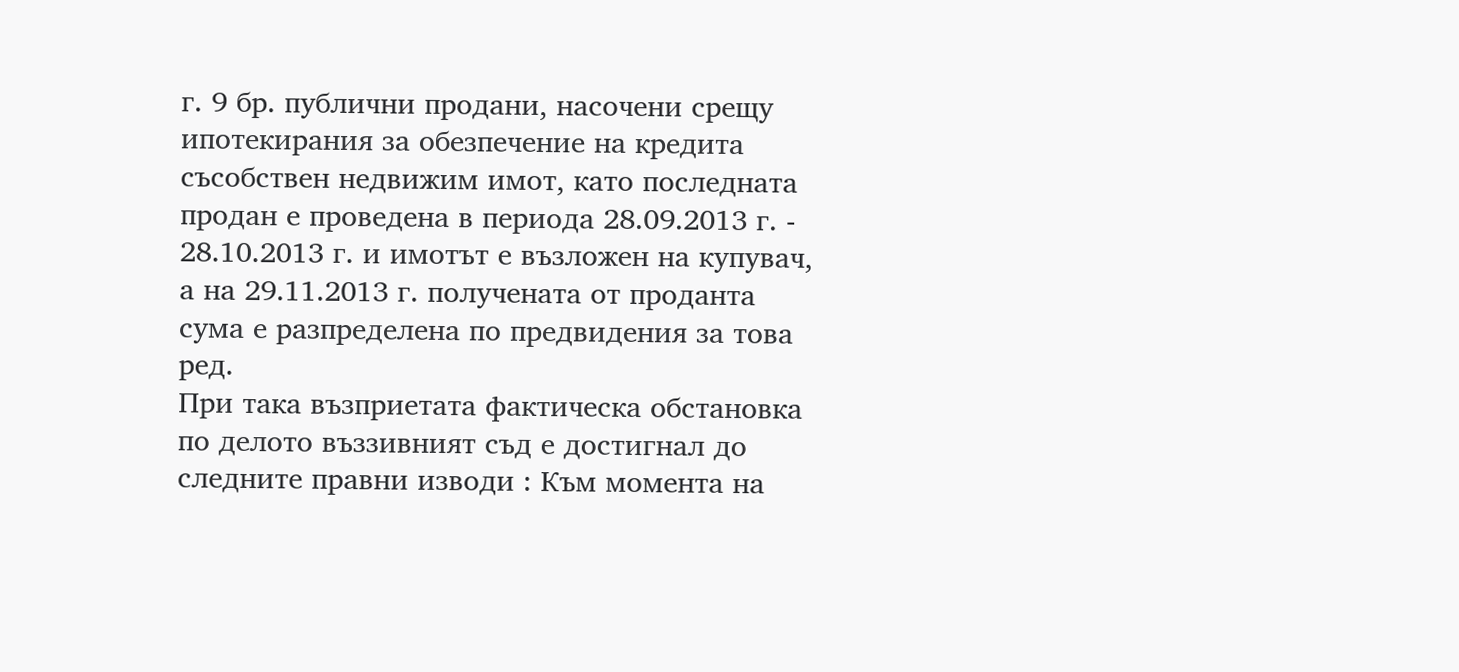г. 9 бр. публични продани, насочени срещу ипотекирания за обезпечение на кредита съсобствен недвижим имот, като последната продан е проведена в периода 28.09.2013 г. - 28.10.2013 г. и имотът е възложен на купувач, а на 29.11.2013 г. получената от проданта сума е разпределена по предвидения за това ред.
При така възприетата фактическа обстановка по делото въззивният съд е достигнал до следните правни изводи : Към момента на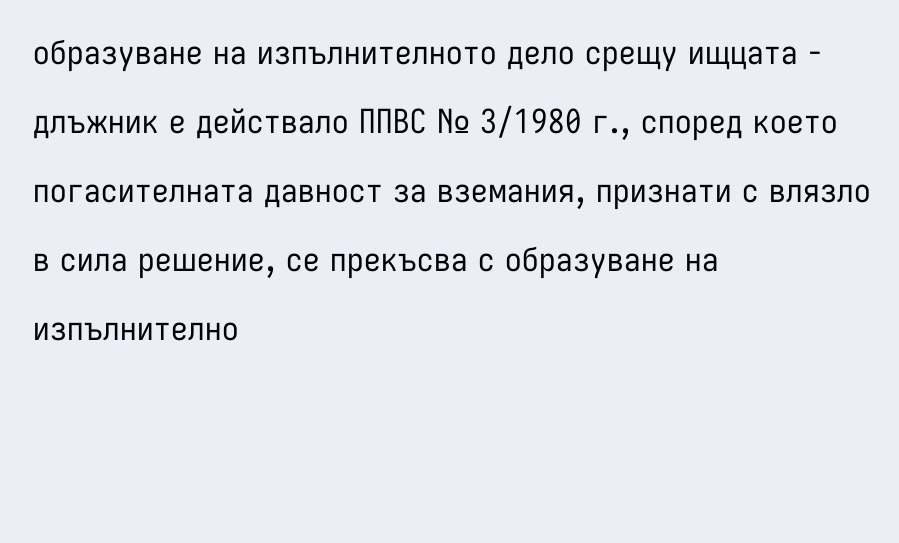образуване на изпълнителното дело срещу ищцата - длъжник е действало ППВС № 3/1980 г., според което погасителната давност за вземания, признати с влязло в сила решение, се прекъсва с образуване на изпълнително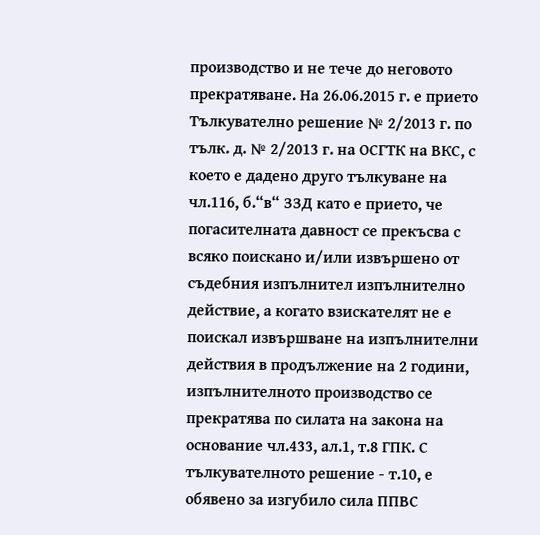производство и не тече до неговото прекратяване. На 26.06.2015 г. е прието Тълкувателно решение № 2/2013 г. по тълк. д. № 2/2013 г. на ОСГТК на ВКС, с което е дадено друго тълкуване на чл.116, б.“в“ ЗЗД като е прието, че погасителната давност се прекъсва с всяко поискано и/или извършено от съдебния изпълнител изпълнително действие, а когато взискателят не е поискал извършване на изпълнителни действия в продължение на 2 години, изпълнителното производство се прекратява по силата на закона на основание чл.433, ал.1, т.8 ГПК. С тълкувателното решение - т.10, е обявено за изгубило сила ППВС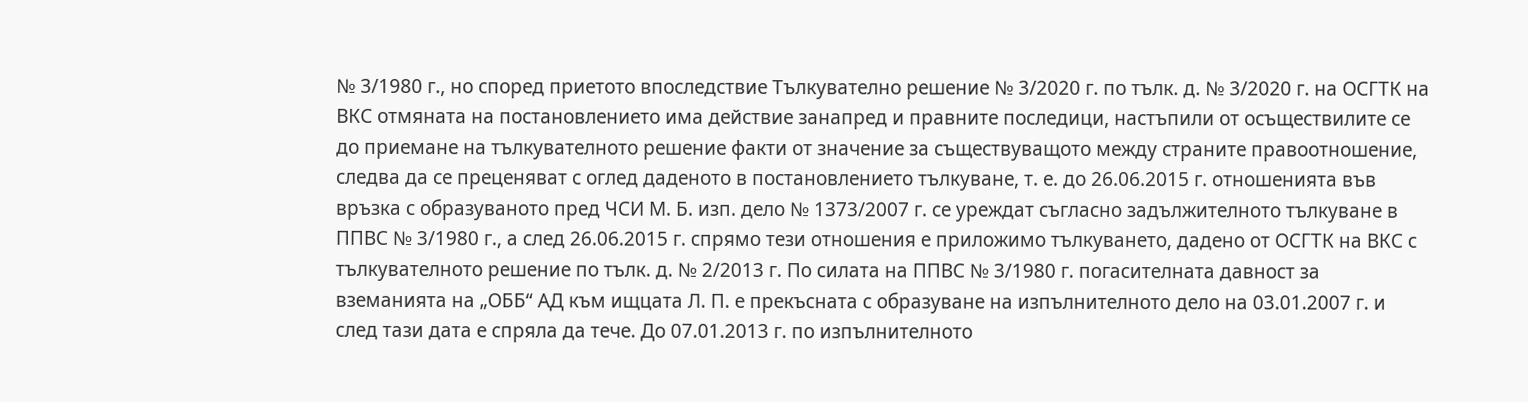№ 3/1980 г., но според приетото впоследствие Тълкувателно решение № 3/2020 г. по тълк. д. № 3/2020 г. на ОСГТК на ВКС отмяната на постановлението има действие занапред и правните последици, настъпили от осъществилите се до приемане на тълкувателното решение факти от значение за съществуващото между страните правоотношение, следва да се преценяват с оглед даденото в постановлението тълкуване, т. е. до 26.06.2015 г. отношенията във връзка с образуваното пред ЧСИ М. Б. изп. дело № 1373/2007 г. се уреждат съгласно задължителното тълкуване в ППВС № 3/1980 г., а след 26.06.2015 г. спрямо тези отношения е приложимо тълкуването, дадено от ОСГТК на ВКС с тълкувателното решение по тълк. д. № 2/2013 г. По силата на ППВС № 3/1980 г. погасителната давност за вземанията на „ОББ“ АД към ищцата Л. П. е прекъсната с образуване на изпълнителното дело на 03.01.2007 г. и след тази дата е спряла да тече. До 07.01.2013 г. по изпълнителното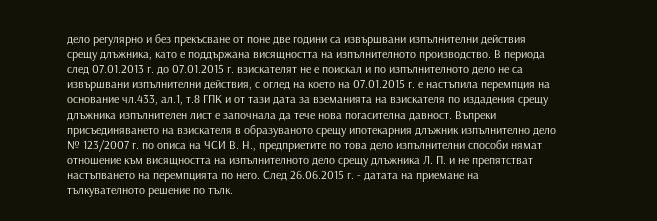дело регулярно и без прекъсване от поне две години са извършвани изпълнителни действия срещу длъжника, като е поддържана висящността на изпълнителното производство. В периода след 07.01.2013 г. до 07.01.2015 г. взискателят не е поискал и по изпълнителното дело не са извършвани изпълнителни действия, с оглед на което на 07.01.2015 г. е настъпила перемпция на основание чл.433, ал.1, т.8 ГПК и от тази дата за вземанията на взискателя по издадения срещу длъжника изпълнителен лист е започнала да тече нова погасителна давност. Въпреки присъединяването на взискателя в образуваното срещу ипотекарния длъжник изпълнително дело № 123/2007 г. по описа на ЧСИ В. Н., предприетите по това дело изпълнителни способи нямат отношение към висящността на изпълнителното дело срещу длъжника Л. П. и не препятстват настъпването на перемпцията по него. След 26.06.2015 г. - датата на приемане на тълкувателното решение по тълк.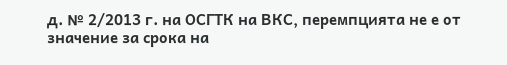д. № 2/2013 г. на ОСГТК на ВКС, перемпцията не е от значение за срока на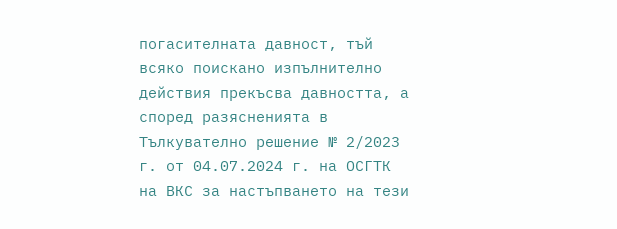погасителната давност, тъй всяко поискано изпълнително действия прекъсва давността, а според разясненията в Тълкувателно решение № 2/2023 г. от 04.07.2024 г. на ОСГТК на ВКС за настъпването на тези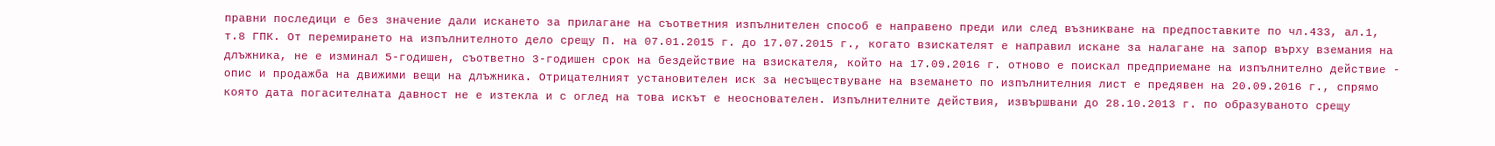правни последици е без значение дали искането за прилагане на съответния изпълнителен способ е направено преди или след възникване на предпоставките по чл.433, ал.1, т.8 ГПК. От перемирането на изпълнителното дело срещу П. на 07.01.2015 г. до 17.07.2015 г., когато взискателят е направил искане за налагане на запор върху вземания на длъжника, не е изминал 5-годишен, съответно 3-годишен срок на бездействие на взискателя, който на 17.09.2016 г. отново е поискал предприемане на изпълнително действие - опис и продажба на движими вещи на длъжника. Отрицателният установителен иск за несъществуване на вземането по изпълнителния лист е предявен на 20.09.2016 г., спрямо която дата погасителната давност не е изтекла и с оглед на това искът е неоснователен. Изпълнителните действия, извършвани до 28.10.2013 г. по образуваното срещу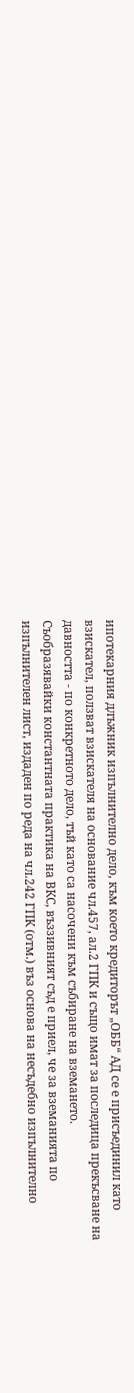ипотекарния длъжник изпълнително дело, към което кредиторът „ОББ“ АД се е присъединил като взискател, ползват взискателя на основание чл.457, ал.2 ГПК и също имат за последица прекъсване на давността - по конкретното дело, тъй като са насочени към събиране на вземането.
Съобразявайки константната практика на ВКС, въззивният съд е приел, че за вземанията по изпълнителен лист, издаден по реда на чл.242 ГПК (отм.) въз основа на несъдебно изпълнително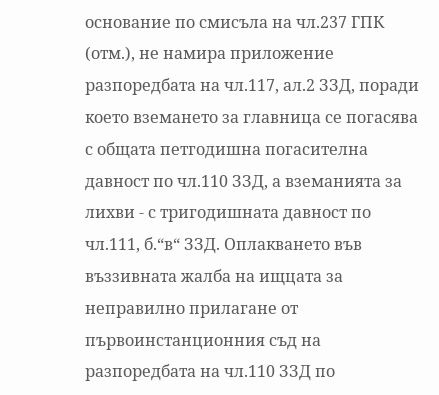основание по смисъла на чл.237 ГПК (отм.), не намира приложение разпоредбата на чл.117, ал.2 ЗЗД, поради което вземането за главница се погасява с общата петгодишна погасителна давност по чл.110 ЗЗД, а вземанията за лихви - с тригодишната давност по чл.111, б.“в“ ЗЗД. Оплакването във въззивната жалба на ищцата за неправилно прилагане от първоинстанционния съд на разпоредбата на чл.110 ЗЗД по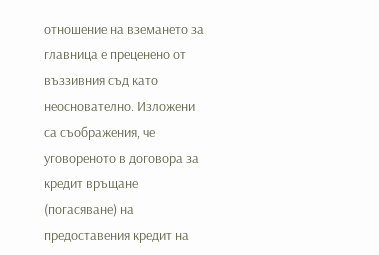отношение на вземането за главница е преценено от въззивния съд като неоснователно. Изложени са съображения, че уговореното в договора за кредит връщане (погасяване) на предоставения кредит на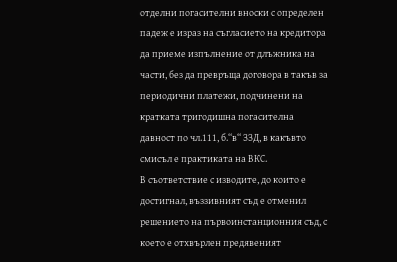отделни погасителни вноски с определен падеж е израз на съгласието на кредитора да приеме изпълнение от длъжника на части, без да превръща договора в такъв за периодични платежи, подчинени на кратката тригодишна погасителна давност по чл.111, б.“в“ ЗЗД, в какъвто смисъл е практиката на ВКС.
В съответствие с изводите, до които е достигнал, въззивният съд е отменил решението на първоинстанционния съд, с което е отхвърлен предявеният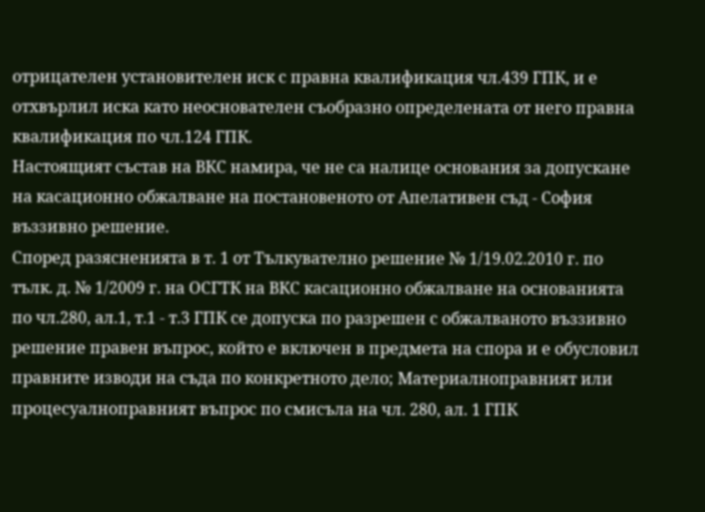отрицателен установителен иск с правна квалификация чл.439 ГПК, и е отхвърлил иска като неоснователен съобразно определената от него правна квалификация по чл.124 ГПК.
Настоящият състав на ВКС намира, че не са налице основания за допускане на касационно обжалване на постановеното от Апелативен съд - София въззивно решение.
Според разясненията в т. 1 от Тълкувателно решение № 1/19.02.2010 г. по тълк. д. № 1/2009 г. на ОСГТК на ВКС касационно обжалване на основанията по чл.280, ал.1, т.1 - т.3 ГПК се допуска по разрешен с обжалваното въззивно решение правен въпрос, който е включен в предмета на спора и е обусловил правните изводи на съда по конкретното дело; Материалноправният или процесуалноправният въпрос по смисъла на чл. 280, ал. 1 ГПК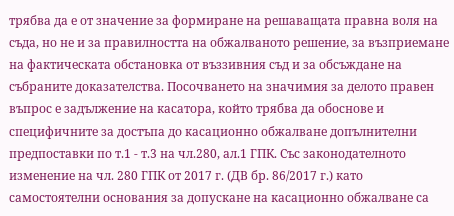трябва да е от значение за формиране на решаващата правна воля на съда, но не и за правилността на обжалваното решение, за възприемане на фактическата обстановка от въззивния съд и за обсъждане на събраните доказателства. Посочването на значимия за делото правен въпрос е задължение на касатора, който трябва да обоснове и специфичните за достъпа до касационно обжалване допълнителни предпоставки по т.1 - т.3 на чл.280, ал.1 ГПК. Със законодателното изменение на чл. 280 ГПК от 2017 г. (ДВ бр. 86/2017 г.) като самостоятелни основания за допускане на касационно обжалване са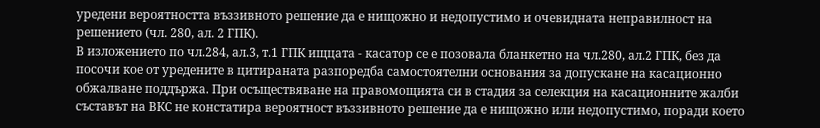уредени вероятността въззивното решение да е нищожно и недопустимо и очевидната неправилност на решението (чл. 280, ал. 2 ГПК).
В изложението по чл.284, ал.3, т.1 ГПК ищцата - касатор се е позовала бланкетно на чл.280, ал.2 ГПК, без да посочи кое от уредените в цитираната разпоредба самостоятелни основания за допускане на касационно обжалване поддържа. При осъществяване на правомощията си в стадия за селекция на касационните жалби съставът на ВКС не констатира вероятност въззивното решение да е нищожно или недопустимо, поради което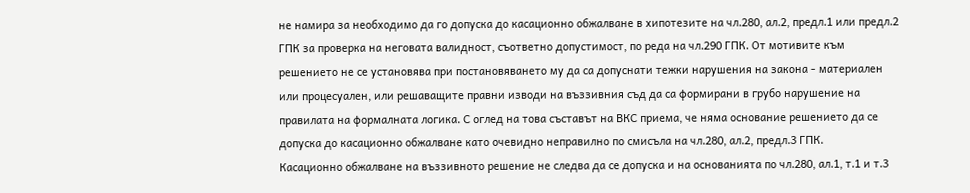не намира за необходимо да го допуска до касационно обжалване в хипотезите на чл.280, ал.2, предл.1 или предл.2 ГПК за проверка на неговата валидност, съответно допустимост, по реда на чл.290 ГПК. От мотивите към решението не се установява при постановяването му да са допуснати тежки нарушения на закона - материален или процесуален, или решаващите правни изводи на въззивния съд да са формирани в грубо нарушение на правилата на формалната логика. С оглед на това съставът на ВКС приема, че няма основание решението да се допуска до касационно обжалване като очевидно неправилно по смисъла на чл.280, ал.2, предл.3 ГПК.
Касационно обжалване на въззивното решение не следва да се допуска и на основанията по чл.280, ал.1, т.1 и т.3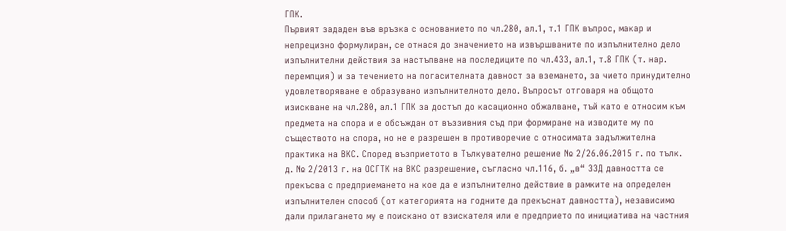ГПК.
Първият зададен във връзка с основанието по чл.280, ал.1, т.1 ГПК въпрос, макар и непрецизно формулиран, се отнася до значението на извършваните по изпълнително дело изпълнителни действия за настъпване на последиците по чл.433, ал.1, т.8 ГПК (т. нар. перемпция) и за течението на погасителната давност за вземането, за чието принудително удовлетворяване е образувано изпълнителното дело. Въпросът отговаря на общото изискване на чл.280, ал.1 ГПК за достъп до касационно обжалване, тъй като е относим към предмета на спора и е обсъждан от въззивния съд при формиране на изводите му по съществото на спора, но не е разрешен в противоречие с относимата задължителна практика на ВКС. Според възприетото в Тълкувателно решение № 2/26.06.2015 г. по тълк. д. № 2/2013 г. на ОСГТК на ВКС разрешение, съгласно чл.116, б. „в“ ЗЗД давността се прекъсва с предприемането на кое да е изпълнително действие в рамките на определен изпълнителен способ (от категорията на годните да прекъснат давността), независимо дали прилагането му е поискано от взискателя или е предприето по инициатива на частния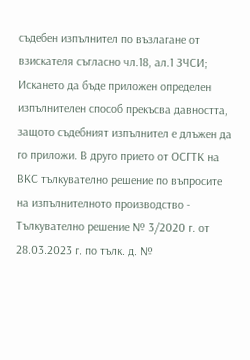съдебен изпълнител по възлагане от взискателя съгласно чл.18, ал.1 ЗЧСИ; Искането да бъде приложен определен изпълнителен способ прекъсва давността, защото съдебният изпълнител е длъжен да го приложи. В друго прието от ОСГТК на ВКС тълкувателно решение по въпросите на изпълнителното производство - Тълкувателно решение № 3/2020 г. от 28.03.2023 г. по тълк. д. №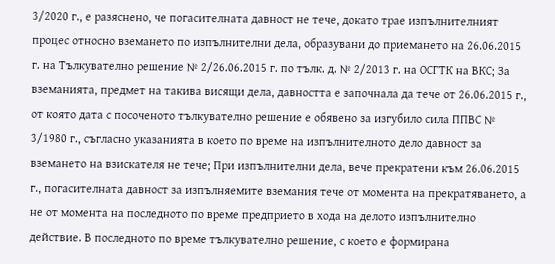3/2020 г., е разяснено, че погасителната давност не тече, докато трае изпълнителният процес относно вземането по изпълнителни дела, образувани до приемането на 26.06.2015 г. на Тълкувателно решение № 2/26.06.2015 г. по тълк. д. № 2/2013 г. на ОСГТК на ВКС; За вземанията, предмет на такива висящи дела, давността е започнала да тече от 26.06.2015 г., от която дата с посоченото тълкувателно решение е обявено за изгубило сила ППВС № 3/1980 г., съгласно указанията в което по време на изпълнителното дело давност за вземането на взискателя не тече; При изпълнителни дела, вече прекратени към 26.06.2015 г., погасителната давност за изпълняемите вземания тече от момента на прекратяването, а не от момента на последното по време предприето в хода на делото изпълнително действие. В последното по време тълкувателно решение, с което е формирана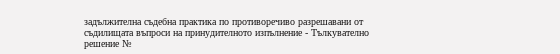задължителна съдебна практика по противоречиво разрешавани от съдилищата въпроси на принудителното изпълнение - Тълкувателно решение №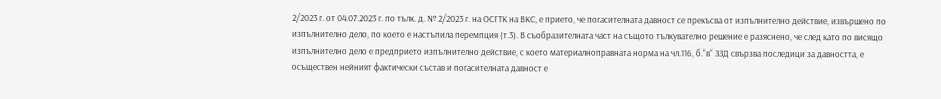2/2023 г. от 04.07.2023 г. по тълк. д. № 2/2023 г. на ОСГТК на ВКС, е прието, че погасителната давност се прекъсва от изпълнително действие, извършено по изпълнително дело, по което е настъпила перемпция (т.3). В съобразителната част на същото тълкувателно решение е разяснено, че след като по висящо изпълнително дело е предприето изпълнително действие, с което материалноправната норма на чл.116, б.“в“ ЗЗД свързва последици за давността, е осъществен нейният фактически състав и погасителната давност е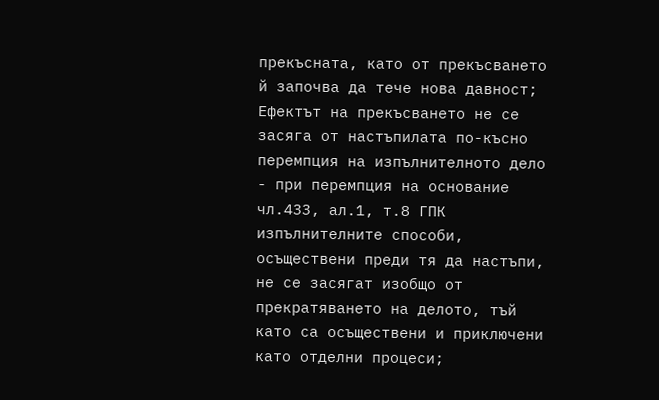прекъсната, като от прекъсването й започва да тече нова давност; Ефектът на прекъсването не се засяга от настъпилата по-късно перемпция на изпълнителното дело - при перемпция на основание чл.433, ал.1, т.8 ГПК изпълнителните способи, осъществени преди тя да настъпи, не се засягат изобщо от прекратяването на делото, тъй като са осъществени и приключени като отделни процеси;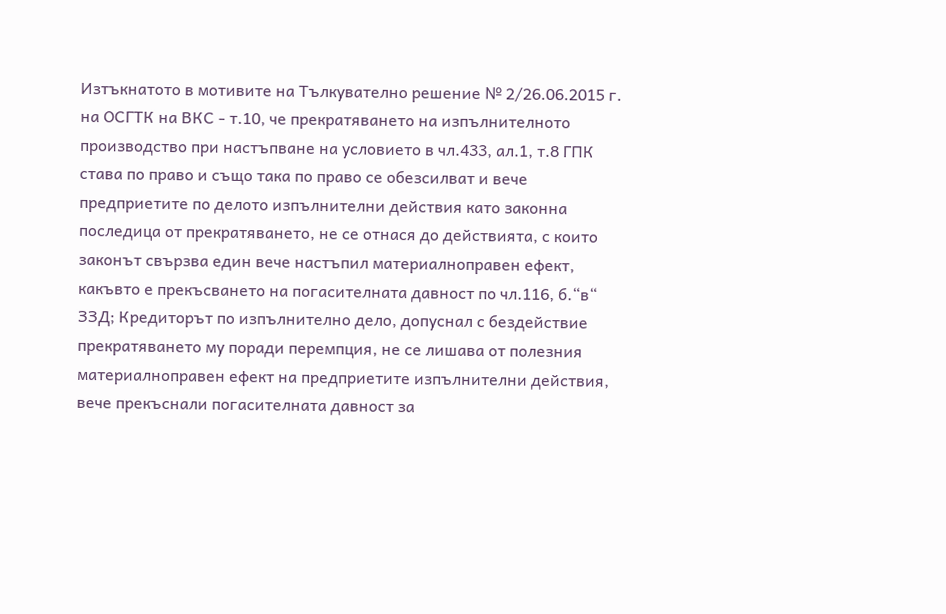Изтъкнатото в мотивите на Тълкувателно решение № 2/26.06.2015 г. на ОСГТК на ВКС - т.10, че прекратяването на изпълнителното производство при настъпване на условието в чл.433, ал.1, т.8 ГПК става по право и също така по право се обезсилват и вече предприетите по делото изпълнителни действия като законна последица от прекратяването, не се отнася до действията, с които законът свързва един вече настъпил материалноправен ефект, какъвто е прекъсването на погасителната давност по чл.116, б.“в“ ЗЗД; Кредиторът по изпълнително дело, допуснал с бездействие прекратяването му поради перемпция, не се лишава от полезния материалноправен ефект на предприетите изпълнителни действия, вече прекъснали погасителната давност за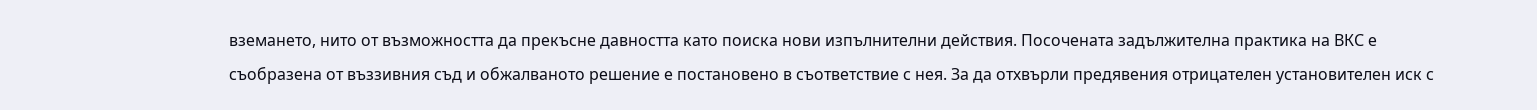вземането, нито от възможността да прекъсне давността като поиска нови изпълнителни действия. Посочената задължителна практика на ВКС е съобразена от въззивния съд и обжалваното решение е постановено в съответствие с нея. За да отхвърли предявения отрицателен установителен иск с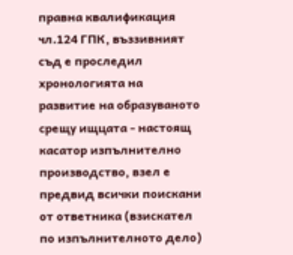правна квалификация чл.124 ГПК, въззивният съд е проследил хронологията на развитие на образуваното срещу ищцата - настоящ касатор изпълнително производство, взел е предвид всички поискани от ответника (взискател по изпълнителното дело)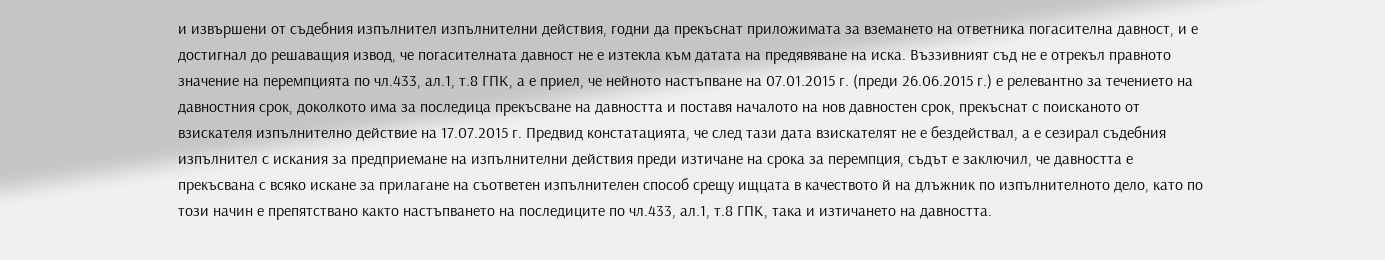и извършени от съдебния изпълнител изпълнителни действия, годни да прекъснат приложимата за вземането на ответника погасителна давност, и е достигнал до решаващия извод, че погасителната давност не е изтекла към датата на предявяване на иска. Въззивният съд не е отрекъл правното значение на перемпцията по чл.433, ал.1, т.8 ГПК, а е приел, че нейното настъпване на 07.01.2015 г. (преди 26.06.2015 г.) е релевантно за течението на давностния срок, доколкото има за последица прекъсване на давността и поставя началото на нов давностен срок, прекъснат с поисканото от взискателя изпълнително действие на 17.07.2015 г. Предвид констатацията, че след тази дата взискателят не е бездействал, а е сезирал съдебния изпълнител с искания за предприемане на изпълнителни действия преди изтичане на срока за перемпция, съдът е заключил, че давността е прекъсвана с всяко искане за прилагане на съответен изпълнителен способ срещу ищцата в качеството й на длъжник по изпълнителното дело, като по този начин е препятствано както настъпването на последиците по чл.433, ал.1, т.8 ГПК, така и изтичането на давността.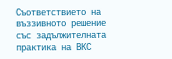Съответствието на въззивното решение със задължителната практика на ВКС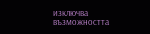изключва възможността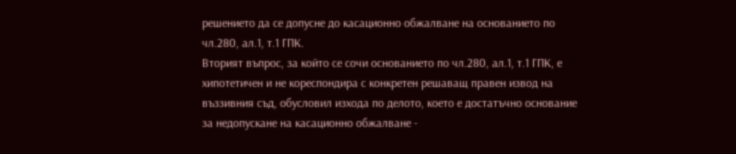решението да се допусне до касационно обжалване на основанието по чл.280, ал.1, т.1 ГПК.
Вторият въпрос, за който се сочи основанието по чл.280, ал.1, т.1 ГПК, е хипотетичен и не кореспондира с конкретен решаващ правен извод на въззивния съд, обусловил изхода по делото, което е достатъчно основание за недопускане на касационно обжалване -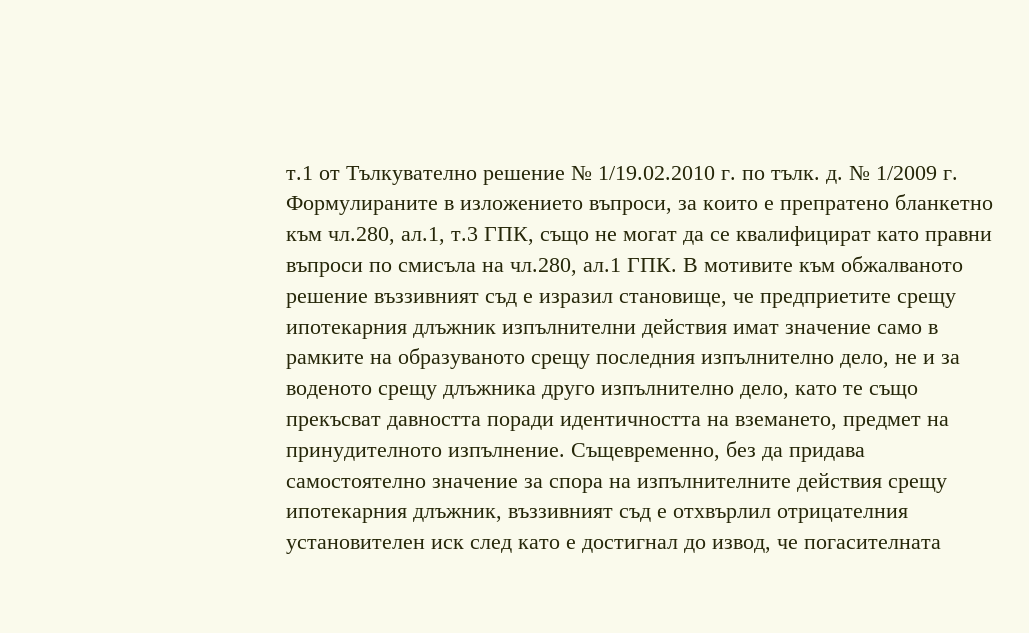т.1 от Тълкувателно решение № 1/19.02.2010 г. по тълк. д. № 1/2009 г.
Формулираните в изложението въпроси, за които е препратено бланкетно към чл.280, ал.1, т.3 ГПК, също не могат да се квалифицират като правни въпроси по смисъла на чл.280, ал.1 ГПК. В мотивите към обжалваното решение въззивният съд е изразил становище, че предприетите срещу ипотекарния длъжник изпълнителни действия имат значение само в рамките на образуваното срещу последния изпълнително дело, не и за воденото срещу длъжника друго изпълнително дело, като те също прекъсват давността поради идентичността на вземането, предмет на принудителното изпълнение. Същевременно, без да придава самостоятелно значение за спора на изпълнителните действия срещу ипотекарния длъжник, въззивният съд е отхвърлил отрицателния установителен иск след като е достигнал до извод, че погасителната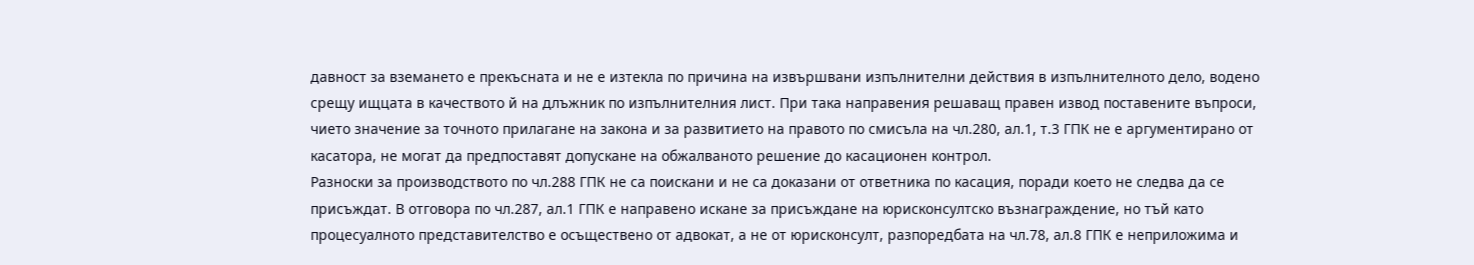давност за вземането е прекъсната и не е изтекла по причина на извършвани изпълнителни действия в изпълнителното дело, водено срещу ищцата в качеството й на длъжник по изпълнителния лист. При така направения решаващ правен извод поставените въпроси, чието значение за точното прилагане на закона и за развитието на правото по смисъла на чл.280, ал.1, т.3 ГПК не е аргументирано от касатора, не могат да предпоставят допускане на обжалваното решение до касационен контрол.
Разноски за производството по чл.288 ГПК не са поискани и не са доказани от ответника по касация, поради което не следва да се присъждат. В отговора по чл.287, ал.1 ГПК е направено искане за присъждане на юрисконсултско възнаграждение, но тъй като процесуалното представителство е осъществено от адвокат, а не от юрисконсулт, разпоредбата на чл.78, ал.8 ГПК е неприложима и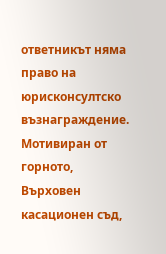ответникът няма право на юрисконсултско възнаграждение.
Мотивиран от горното, Върховен касационен съд,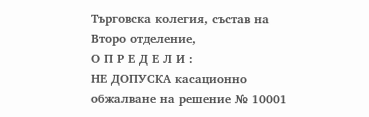Търговска колегия, състав на Второ отделение,
О П Р Е Д Е Л И :
НЕ ДОПУСКА касационно обжалване на решение № 10001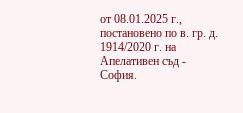от 08.01.2025 г., постановено по в. гр. д. 1914/2020 г. на Апелативен съд - София.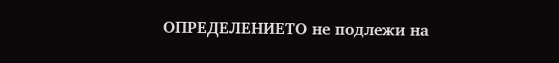ОПРЕДЕЛЕНИЕТО не подлежи на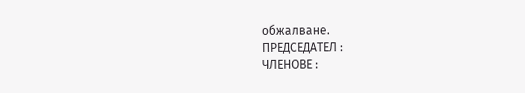обжалване.
ПРЕДСЕДАТЕЛ :
ЧЛЕНОВЕ :